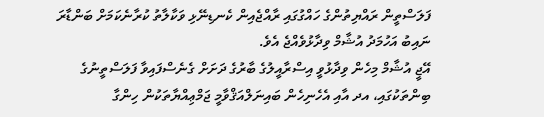ފަލަސްތީން ރައްޔިތުންގެ ހައްގުގައި ރާއްޖެއިން ކެނޑިނޭޅި ވަކާލާތު ކުރާނެކަމަށް ބަންޑާރަ ނައިބު އަހުމަދު އުޝާމް ވިދާޅުވެއްޖެ އެވެ.
އޭޖީ އުޝާމް މިހެން ވިދާޅުވީ އިސްރާއީލުގެ ބާރުގެ ދަށަށް ގެނެސްފައިވާ ފަލަސްތީނުގެ ބިންތަކުގައި، އދ އާއި އެހެނިހެން ބައިނަލްއަޤްވާމީ ޖަމްޢިއްޔާތަކުން ހިންގާ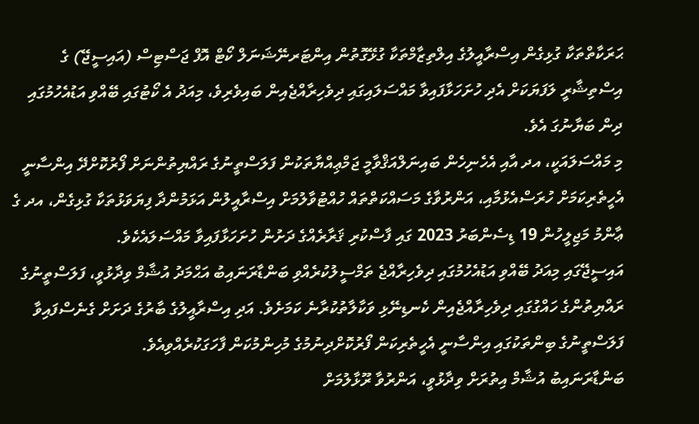ޙަރަކާތްތަކާ ގުޅިގެން އިސްރާއީލުގެ އިލްތިޒާމްތަކާ ގުޅޭގޮތުން އިންޓަރނޭޝަނަލް ކޯޓް އޮފް ޖަސްޓިސް (އައިސީޖޭ) ގެ އިސްތިޝާރީ ލަފަޔަކަށް އެދި ހުށަހަޅާފައިވާ މައްސަލައިގައި ދިވެހިރާއްޖެއިން ބައިވެރިވެ، މިއަދު އެ ކޯޓުގައި ބޭއްވި އަޑުއެހުމުގައި ދިން ބަޔާނުގަ އެވެ.
މި މައްސަލައަކީ، އދ އާއި އެހެނިހެން ބައިނަލްއަޤްވާމީ ޖަމްޢިއްޔާތަކުން ފަލަސްތީނުގެ ރައްޔިތުންނަށް ފޯރުކޮށްދޭ އިންސާނީ އެހީތެރިކަމަށް ހުރަސްއެޅުމާއި، އަންރުވާގެ މަސައްކަތްތައް ހުއްޓުވާލުމަށް އިސްރާއީލުން އަޅަމުންދާ ފިޔަވަޅުތަކާ ގުޅިގެން، އދ ގެ ޢާންމު މަޖިލީހުން 19 ޑިސެންބަރު 2023 ގައި ފާސްކުރި ޤަރާރެއްގެ ދަށުން ހުށަހަޅާފައިވާ މައްސަލައެކެވެ.
އައިސީޖޭގައި މިއަދު ބޭއްވި އަޑުއެހުމުގައި ދިވެހިރާއްޖެ ތަމްސީލުކުރެއްވި ބަންޑާރަނައިބު އަޙްމަދު އުޝާމް ވިދާޅުވީ، ފަލަސްތީނުގެ ރައްޔިތުންގެ ހައްގުގައި ދިވެހިރާއްޖެއިން ކެނޑިނޭޅި ވަކާލާތުކުރާނެ ކަމަށެވެ. އަދި އިސްރާއީލުގެ ބާރުގެ ދަށަށް ގެނެސްފައިވާ ފަލަސްތީނުގެ ބިންތަކުގައި އިންސާނީ އެހީތެރިކަން ފޯރުކޮށްދިނުމުގެ މުހިންމުކަން ފާހަގަކުރެއްވިއެވެ.
ބަންޑާރަނައިބު އުޝާމް އިތުރަށް ވިދާޅުވީ، އަންރުވާ ރޫޅާލުމަށް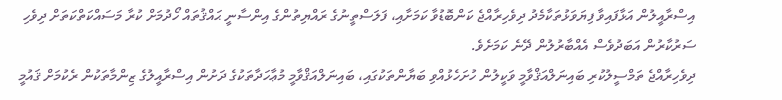އިސްރާއީލުން އަޅާފައިވާ ފިޔަވަޅުތަކާމެދު ދިވެހިރާއްޖެ ކަންބޮޑުވާ ކަމަށާއި، ފަލަސްތީނުގެ ރައްޔިތުންގެ އިންސާނީ ޙައްޤުތައް ހޯދުމަށް ކުރާ މަސައްކަތްކަތަށް ދިވެހި ސަރުކާރުން އަބަދުވެސް އެއްބާރުލުން ދޭނެ ކަމަށެވެ.
ދިވެހިރާއްޖެ ތަމްސީލުކުރި ބައިނަލްއަޤްވާމީ ވަކީލުން ހުށަހެޅުއްވި ބަޔާންތަކުގައި، ބައިނަލްއަޤްވާމީ މުޢާހަދާތަކުގެ ދަށުން އިސްރާއީލުގެ ޒިންމާތަކުން ރެކުމަށް ޤައުމީ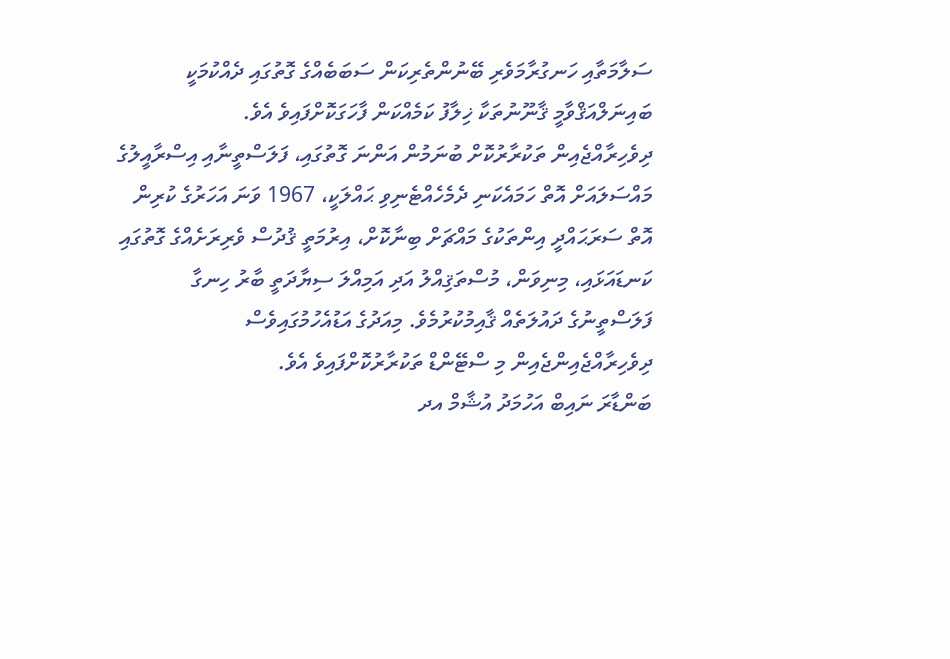ސަލާމަތާއި ހަނގުރާމަވެރި ބޭނުންތެރިކަން ސަބަބެއްގެ ގޮތުގައި ދެއްކުމަކީ ބައިނަލްއަޤްވާމީ ޤާނޫނުތަކާ ޚިލާފު ކަމެއްކަން ފާހަގަކޮށްފައިވެ އެވެ.
ދިވެހިރާއްޖެއިން ތަކުރާރުކޮށް ބުނަމުން އަންނަ ގޮތުގައި، ފަލަސްތީނާއި އިސްރާއީލުގެ މައްސަލައަށް އޮތް ހަމައެކަނި ދެމެހެއްޓެނިވި ޙައްލަކީ، 1967 ވަނަ އަހަރުގެ ކުރިން އޮތް ސަރަޙައްދީ އިންތަކުގެ މައްޗަށް ބިނާކޮށް، އިރުމަތީ ޤުދުސް ވެރިރަށެއްގެ ގޮތުގައި ކަނޑައަޅައި، މިނިވަން، މުސްތަޤިއްލު އަދި އަމިއްލަ ސިޔާދަތީ ބާރު ހިނގާ ފަލަސްތީނުގެ ދައުލަތެއް ޤާއިމުކުރުމެވެ. މިއަދުގެ އަޑުއެހުމުގައިވެސް ދިވެހިރާއްޖެއިންޖެއިން މި ސްޓޭންޑް ތަކުރާރުކޮށްފައިވެ އެވެ.
ބަންޑާރަ ނައިބް އަހުމަދު އުޝާމް އދ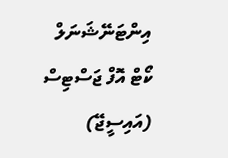އިންޓަނޭޝަނަލް ކޯޓް އޮފް ޖަސްޓިސް (އައިސީޖޭ)